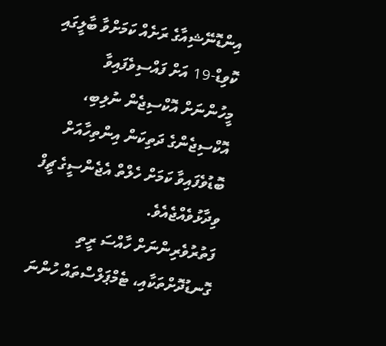އިންޑޮނޭޝިއާގެ ރަށެއް ކަމަށްވާ ބާލީގައި ކޮވިޑް-19 އަށް ފައްސިވެފައިވާ މީހުންނަށް އޮކްސިޖެން ނުލިބި، އޮކްސިޖެންގެ ދަތިކަން އިންތިހާއަށް ބޮޑުވެފައިވާ ކަމަށް ހެލްތް އެޖެންސީގެ ޗީފް ވިދާޅުވެއްޖެއެވެ.
ފަތުރުވެރިންނަށް ހާއްސަ ރީތި ގޮނޑުދޮށްތަކާއި، ޓެމްޕަލްސްތައް ހުންނަ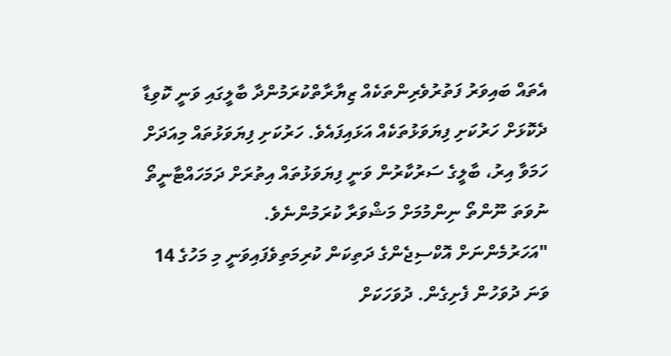އެތައް ބައިވަރު ފަތުރުވެރިންތަކެއް ޒިޔާރާތްކުރަމުންދާ ބާލީގައި ވަނީ ކޮވިޑާ ދެކޮޅަށް ހަރުކަށި ފިޔަވަޅުތަކެއް އަޅައިފައެވެ. ހަރުކަށި ފިޔަވަޅުތައް މިއަދަށް ހަމަވާ އިރު، ބާލީގެ ސަރުކާރުން ވަނީ ފިޔަވަޅުތައް އިތުރަށް ދަމަހައްޓާނީތޯ ނުވަތަ ނޫންތޯ ނިންމުމަށް މަޝްވަރާ ކުރަމުންނެވެ.
"އަހަރުމެންނަށް އޮކްސިޖެންގެ ދަތިކަން ކުރިމަތިވެފައިވަނީ މި މަހުގެ 14 ވަނަ ދުވަހުން ފެށިގެން. ދުވަހަކަށް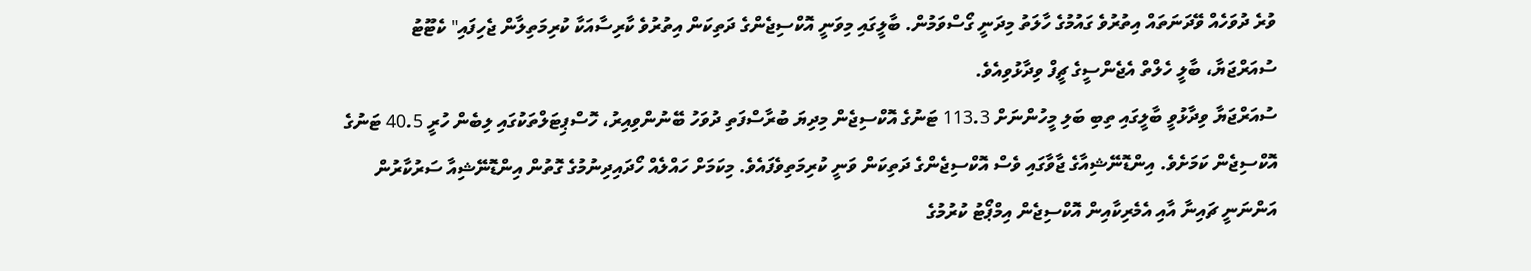ވުރެ ދުވަހެއް ވޭދަނަތައް އިތުރުވެ ގައުމުގެ ހާލަތު މިދަނީ ގޯސްވަމުން. ބާލީގައި މިވަނީ އޮކްސިޖެންގެ ދަތިކަން އިތުރުވެ ކާރިސާއަކާ ކުރިމަތިލާން ޖެހިފައި" ކެޓޫޓު ސުއަރްޖަޔާ، ބާލީ ހެލްތް އެޖެންސީގެ ޗީފް ވިދާޅުވިއެވެ.
ސުއަރްޖަޔާ ވިދާޅުވީ ބާލީގައި ތިބި ބަލި މީހުންނަށް 113.3 ޓަނުގެ އޮކްސިޖެން މިދިޔަ ބުރާސްފަތި ދުވަހު ބޭނުންވިއިރު، ހޮސްޕިޓަލްތަކުގައި ލިބެން ހުރީ 40.5 ޓަނުގެ އޮކްސިޖެން ކަމަށެވެ. އިންޑޮނޭޝިއާގެ ޖާވާގައި ވެސް އޮކްސިޖެންގެ ދަތިކަން ވަނީ ކުރިމަތިވެފައެވެ. މިކަމަށް ހައްލެއް ހޯދައިދިނުމުގެ ގޮތުން އިންޑޮނޭޝިއާ ސަރުކާރުން އަންނަނީ ޗައިނާ އާއި އެމެރިކާއިން އޮކްސިޖެން އިމްޕޯޓު ކުރުމުގެ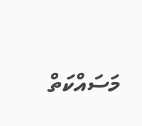މަސައްކަތް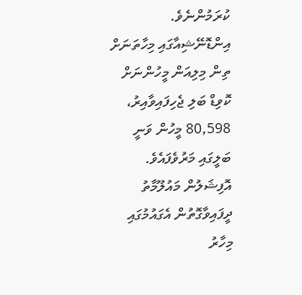ކުރަމުންނެވެ.
އިންޑޮނޭޝިއާގައި މިހާތަނަށް ތިން މިލިއަން މީހުންނަށް ކޮވިޑް ބަލި ޖެހިފައިވާއިރު، 80,598 މީހުން ވަނީ ބަލީގައި މަރުވެފައެވެ. އޮފިޝަލުން މައުލޫމާތު ދީފައިވާގޮތުން އެގައުމުގައި މިހާރު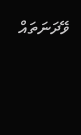ވޭދަނަތައް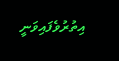އިތުރުވެފައިވަނީ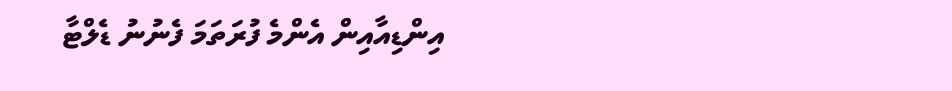އިންޑިއާއިން އެންމެ ފުރަތަމަ ފެނުނު ޑެލްޓާ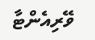ވޭރިއެންޓާ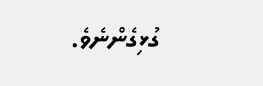ގުޅިގެންނެވެ.